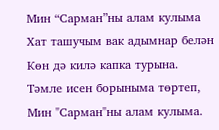Мин “Сарман”ны алам кулыма
Хат ташучым вак адымнар белән
Көн дә килә капка турына.
Тәмле исен борыныма төртеп,
Мин "Сарман"ны алам кулыма.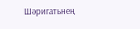Шәригатьнең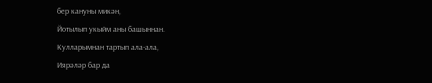бер кануны микән,
Йотылып укыйм аны башыннан.
Кулларымнан тартып ала-ала,
Иярәләр бар да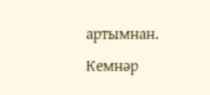артымнан.
Кемнәр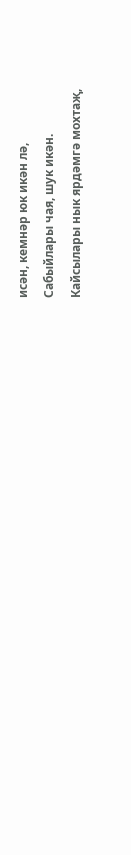исән, кемнәр юк икән лә,
Сабыйлары чая, шук икән.
Кайсылары нык ярдәмгә мохтаҗ,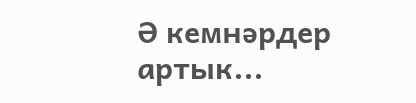Ә кемнәрдер артык...